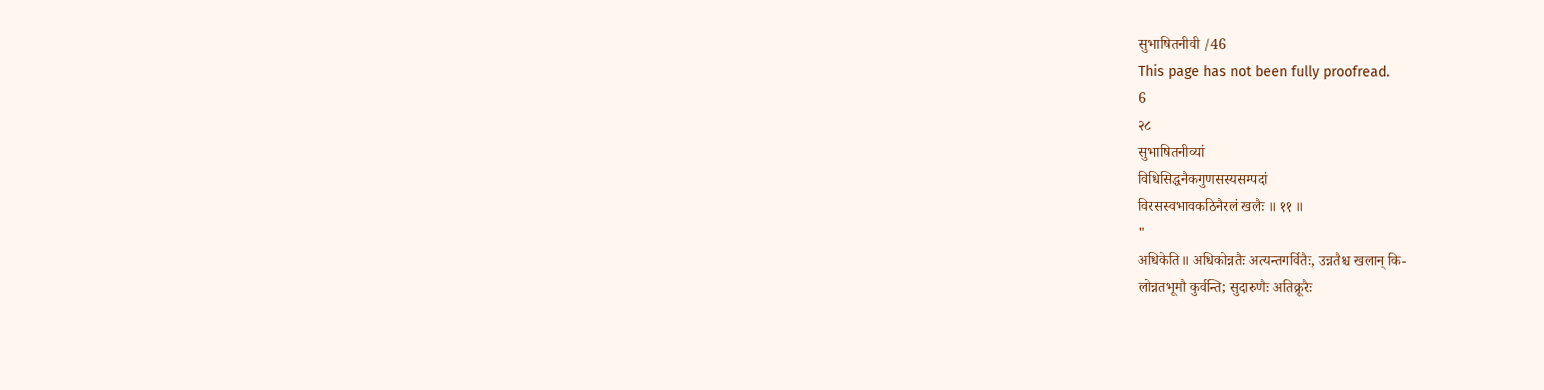सुभाषितनीवी /46
This page has not been fully proofread.
6
२८
सुभाषितनीव्यां
विधिसिद्धनैकगुणसस्यसम्पदां
विरसस्वभावकठिनैरलं खलैः ॥ ११ ॥
"
अधिकेति॥ अधिकोन्नतैः अत्यन्तगर्वितैः, उन्नतैश्च खलान् कि-
लोन्नतभूमौ कुर्वन्ति; सुदारुणैः अतिक्रूरैः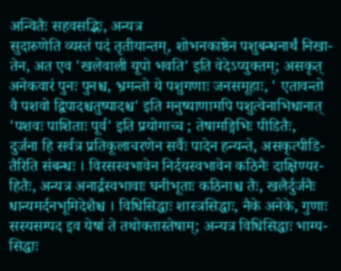अन्वितैः सहवसद्भिः, अन्यत्र
सुदारुणेति व्यस्तं पदं तृतीयान्तम्, शोभनकाष्ठेन पशुबन्धनार्थं निखा-
तेन, अत एव 'खलेवाली यूपो भवति' इति वेदेऽप्युक्तम्; असकृत्
अनेकवारं पुनः पुनश्च, भ्रमन्तो ये पशुगणाः जनसमूहाः, ' एतावन्तो
वै पशवो द्विपादश्चतुष्पादश्च' इति मनुष्याणामपि पशुत्वेनाभिधानात्
'पशवः पाशिताः पूर्व' इति प्रयोगाच्च ; तेषामङ्गिभिः पीडितैः,
दुर्जना हि सर्वत्र प्रतिकूलाचरणेन सर्वैः पादेन हन्यन्ते, असकृत्पीडि-
तैरिति संबन्धः । विरसस्वभावेन निर्दयस्वभावेन कठिनैः दाक्षिण्यर-
हितैः, अन्यत्र अनार्द्रस्वभावाः घनीभूताः कठिनाश्च तैः, खलैर्दुर्जनैः
धान्यमर्दनभूमिदेशैश्च । विधिसिद्धाः शास्त्रसिद्धाः, नैके अनेके, गुणाः
सस्यसम्पद इव येषां ते तथोक्तास्तेषाम्; अन्यत्र विधिसिद्धाः भाग्य-
सिद्धाः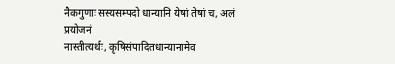नैकगुणाः सस्यसम्पदो धान्यानि येषां तेषां च, अलं प्रयोजनं
नास्तीत्यर्थः, कृषिसंपादितधान्यानामेव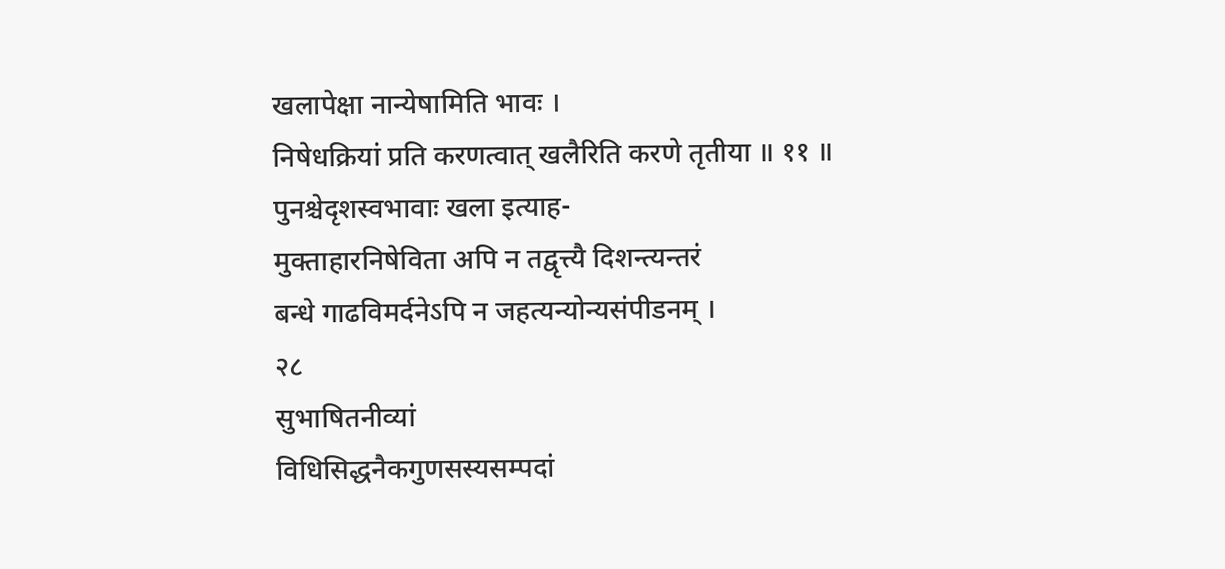खलापेक्षा नान्येषामिति भावः ।
निषेधक्रियां प्रति करणत्वात् खलैरिति करणे तृतीया ॥ ११ ॥
पुनश्चेदृशस्वभावाः खला इत्याह-
मुक्ताहारनिषेविता अपि न तद्वृत्त्यै दिशन्त्यन्तरं
बन्धे गाढविमर्दनेऽपि न जहत्यन्योन्यसंपीडनम् ।
२८
सुभाषितनीव्यां
विधिसिद्धनैकगुणसस्यसम्पदां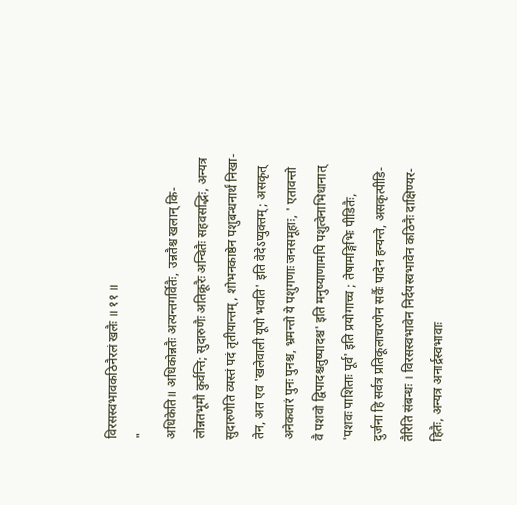विरसस्वभावकठिनैरलं खलैः ॥ ११ ॥
"
अधिकेति॥ अधिकोन्नतैः अत्यन्तगर्वितैः, उन्नतैश्च खलान् कि-
लोन्नतभूमौ कुर्वन्ति; सुदारुणैः अतिक्रूरैः अन्वितैः सहवसद्भिः, अन्यत्र
सुदारुणेति व्यस्तं पदं तृतीयान्तम्, शोभनकाष्ठेन पशुबन्धनार्थं निखा-
तेन, अत एव 'खलेवाली यूपो भवति' इति वेदेऽप्युक्तम्; असकृत्
अनेकवारं पुनः पुनश्च, भ्रमन्तो ये पशुगणाः जनसमूहाः, ' एतावन्तो
वै पशवो द्विपादश्चतुष्पादश्च' इति मनुष्याणामपि पशुत्वेनाभिधानात्
'पशवः पाशिताः पूर्व' इति प्रयोगाच्च ; तेषामङ्गिभिः पीडितैः,
दुर्जना हि सर्वत्र प्रतिकूलाचरणेन सर्वैः पादेन हन्यन्ते, असकृत्पीडि-
तैरिति संबन्धः । विरसस्वभावेन निर्दयस्वभावेन कठिनैः दाक्षिण्यर-
हितैः, अन्यत्र अनार्द्रस्वभावाः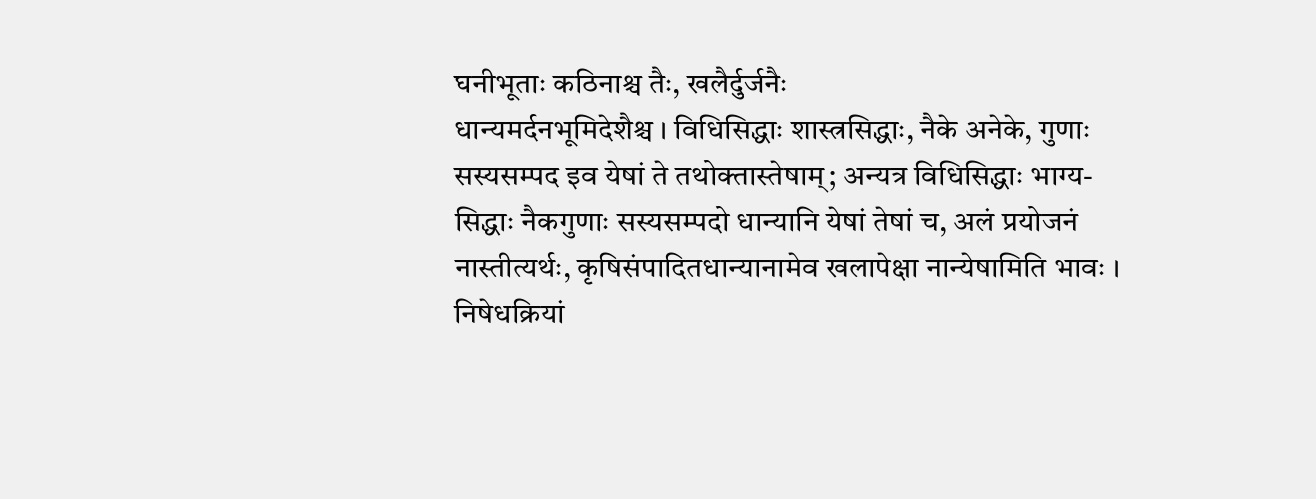घनीभूताः कठिनाश्च तैः, खलैर्दुर्जनैः
धान्यमर्दनभूमिदेशैश्च । विधिसिद्धाः शास्त्रसिद्धाः, नैके अनेके, गुणाः
सस्यसम्पद इव येषां ते तथोक्तास्तेषाम्; अन्यत्र विधिसिद्धाः भाग्य-
सिद्धाः नैकगुणाः सस्यसम्पदो धान्यानि येषां तेषां च, अलं प्रयोजनं
नास्तीत्यर्थः, कृषिसंपादितधान्यानामेव खलापेक्षा नान्येषामिति भावः ।
निषेधक्रियां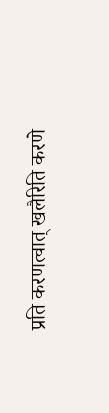प्रति करणत्वात् खलैरिति करणे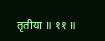तृतीया ॥ ११ ॥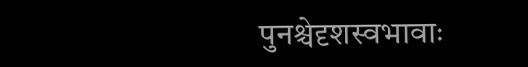पुनश्चेदृशस्वभावाः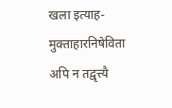खला इत्याह-
मुक्ताहारनिषेविता अपि न तद्वृत्त्यै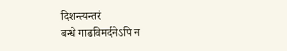दिशन्त्यन्तरं
बन्धे गाढविमर्दनेऽपि न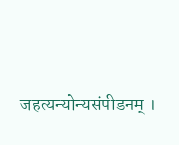जहत्यन्योन्यसंपीडनम् ।